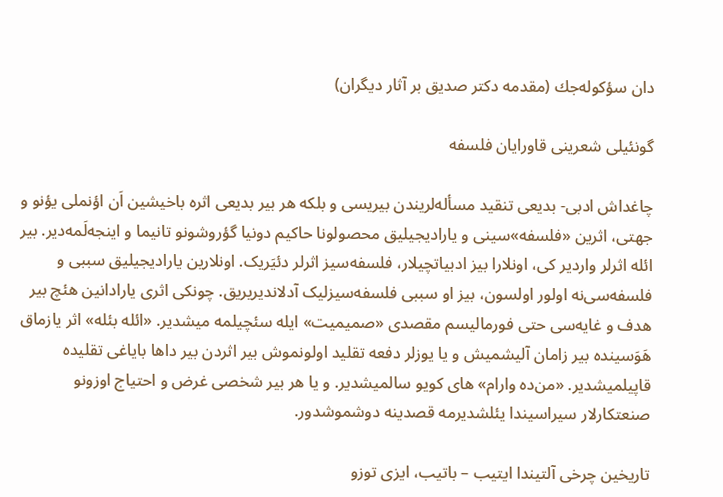دان سؤكوله‌جك (مقدمه دکتر صدیق بر آثار دیگران)

گونئیلی شعرینی قاورایان فلسفه

چاغداش ادبی- بدیعی تنقید مسأله‌لریندن بیریسی و بلکه هر بیر بدیعی اثره باخیشین اَن اؤنملی یؤنو و جهتی، اثرین «فلسفه»سینی و یارادیجیلیق محصولونا حاکیم دونیا گؤروشونو تانیما و اینجه‌لَمه‌دیر. بیر ائله اثرلر واردیر کی، اونلارا بیز ادبیاتچیلار، فلسفه‌سیز اثرلر دئیَریک. اونلارین یارادیجیلیق سببی و فلسفه‌سی‌نه اولور اولسون، بیز او سببی فلسفه‌سیزلیک آدلاندیریریق. چونکی اثری یارادانین هئچ بیر هدف و غایه‌سی حتی فورمالیسم مقصدی «صمیمیت» ایله سئچیلمه میشدیر. «ائله بئله» اثر یازماق هَوَسینده بیر زامان آلیشمیش و یا یوزلر دفعه تقلید اولونموش بیر اثردن بیر داها بایاغی تقلیده قاپیلمیشدیر. «من‌ده وارام» های کویو سالمیشدیر. و یا هر بیر شخصی غرض و احتیاج اوزونو صنعتکارلار سیراسیندا یئلشدیرمه قصدینه دوشموشدور.

تاریخین چرخی آلتیندا ایتیب – باتیب، ایزی توزو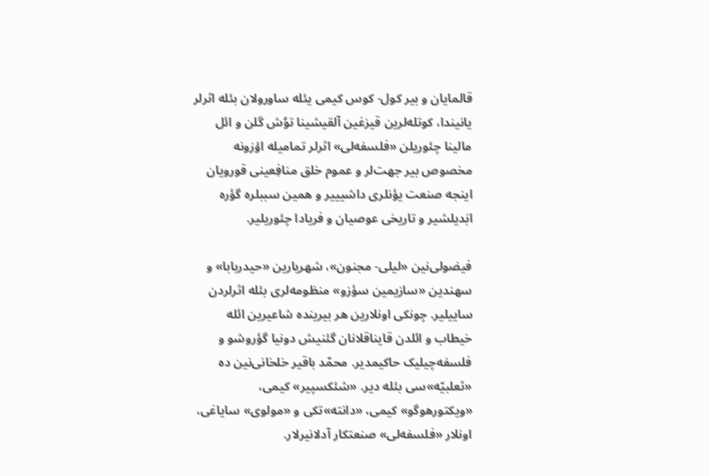قالمایان و بیر کول- کوس کیمی یئله ساورولان بئله اثرلر یانیندا، کوتله‌لرین قیزغین آلقیشینا توُش گلن و ائل مالینا چئوریلن «فلسفه‌لی» اثرلر تمامیله اؤزونه مخصوص بیر جهت‌لر و عموم خلق منافِعینی قورویان اینجه صنعت یؤنلری داشیییر و همین سببلره گؤره ابَدیلشیر و تاریخی عوصیان و فریادا چئوریلیر.

فیضولی‌نین «لیلی- مجنون»، شهریارین «حیدربابا» و سهندین «سازیمین سؤزو» منظومه‌لری بئله اثرلردن ساییلیر. چونکی اونلارین هر بیرینده شاعیرین ائله خیطاب و ائلدن قایناقلانان گئنیش دونیا گؤروشو و فلسفه‌چیلیک حاکیمدیر. محمّد باقیر خلخانی‌نین ده «ثعلبیّه»سی بئله دیر. «شئکسپیر» کیمی، «ویکتورهوگو» کیمی، «دانته»تکی و «مولوی» سایاغی، اونلار «فلسفه‌لی» صنعتکار آدلانیرلار.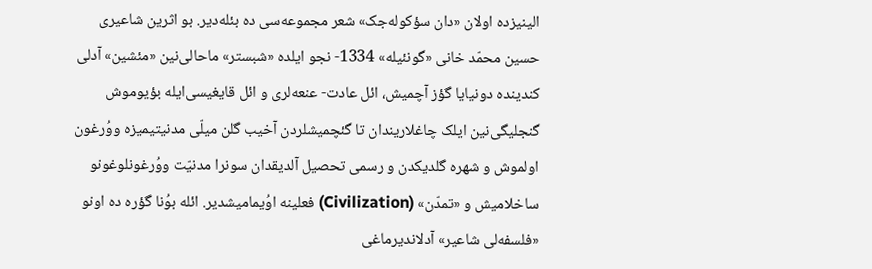الینیزده اولان «دان سؤکوله‌جک» شعر مجموعه‌سی ده بئله‌دیر. بو اثرین شاعیری حسین محمّد خانی «گونئیله» 1334- نجو ایلده «شبستر» ماحالی‌نین «مئشین» آدلی کندینده دونیایا گؤز آچمیش، ائل عادت- عنعه‌لری و ائل قایغیسی‌ایله بؤیوموش گنجلیگی‌نین ایلک چاغلاریندان تا گئچمیشلردن آخیب گلن میلّی مدنیتیمیزه ووُرغون اولموش و شهره گلدیکدن و رسمی تحصیل آلدیقدان سونرا مدنیّت ووُرغونلوغونو ساخلامیش و «تمدّن» (Civilization) فعلینه اوُیمامیشدیر. ائله بوُنا گؤره ده اونو «فلسفه‌لی شاعیر» آدلاندیرماغی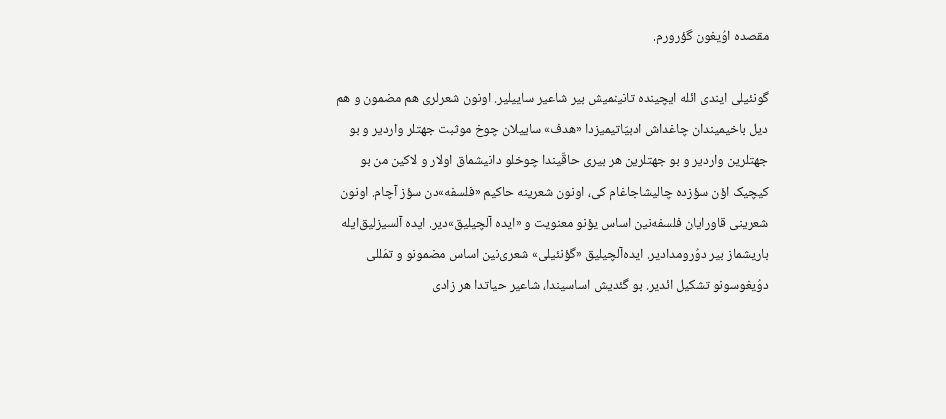مقصده اوُیغون گؤرورم.

گونئیلی ایندی ائله ایچینده تانینمیش بیر شاعیر ساییلیر. اونون شعرلری هم مضمون و هم دیل باخیمیندان چاغداش ادبیّاتیمیزدا «هدف» ساییلان چوخ موثبت جهتلر واردیر و بو جهتلرین واردیر و بو جهتلرین هر بیری حاقّیندا چوخلو دانیشماق اولار و لاکین من بو کیچیک اؤن سؤزده چالیشاجاغام کی، اونون شعرینه حاکیم «فلسفه»دن سؤز آچام. اونون شعرینی قاورایان فلسفه‌نین اساس یؤنو معنویت و «ایده آلچیلیق»دیر. ایده آلسیزلیق‌ایله باریشماز بیر دوُرومدادیر. ایده‌آلچیلیق «گؤنئیلی» شعری‌نین اساس مضمونو و تمَللی دوُیغوسونو تشکیل ائدیر. بو گئدیش اساسیندا، شاعیر حیاتدا هر زادی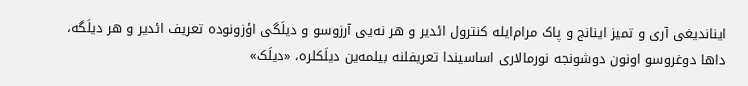ایناندیغی آری و تمیز اینانج و پاک مرام‌ایله کنترول ائدیر و هر نه‌یی آرزوسو و دیلَگی اؤزونوده تعریف ائدیر و هر دیلَگه، داها دوغروسو اونون دوشونجه نورمالاری اساسیندا تعریفلنه بیلمه‌ین دیلَکلره، «دیلَک»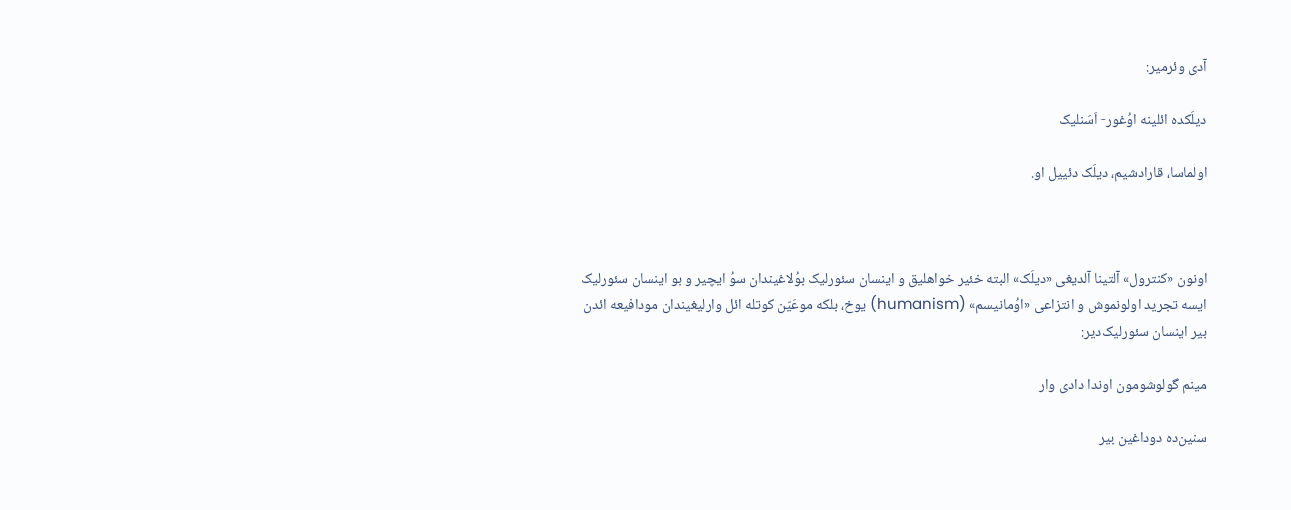آدی وئرمیر:

دیلَکده ائلینه اوُغور- اَسَنلیک

اولماسا، قارادشیم، دیلَک دئییل او.



اونون «کنترول» آلتینا آلدیغی «دیلَک» البته خئیر خواهلیق و اینسان سئورلیک بوُلاغیندان سوُ ایچیر و بو اینسان سئورلیک ایسه تجرید اولونموش و انتزاعی «اوُمانیسم» (humanism) یوخ، بلکه موعَیّن کوتله ائل وارلیغیندان مودافیعه ائدن بیر اینسان سئورلیک‌دیر:

مینم گولوشومون اوندا دادی وار

سنین‌ده دوداغین بیر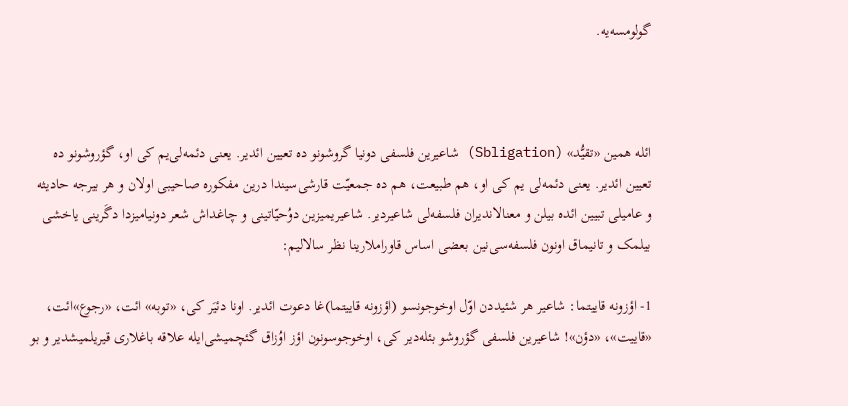گولومسه‌یه.



ائله همین «تقیُّد» (Sbligation) شاعیرین فلسفی دونیا گروشونو ده تعیین ائدیر. یعنی دئمه‌لی‌یم کی او، گؤروشونو ده تعیین ائدیر. یعنی دئمه‌لی یم کی او، هم طبیعت، هم ده جمعیّت قارشی‌سیندا درین مفکوره صاحیبی اولان و هر بیرجه حادیثه و عامیلی تبیین ائده بیلن و معنالاندیران فلسفه‌لی شاعیردیر. شاعیریمیزین دوُحیّاتینی و چاغداش شعر دونیامیزدا دگَرینی یاخشی بیلمک و تانیماق اونون فلسفه‌سی‌نین بعضی اساس قاوراملارینا نظر سالالیم:

1- اؤزونه قاییتما: شاعیر هر شئیددن اوّل اوخوجونسو (اؤزونه قاییتما)غا دعوت ائدیر. اونا دئیَر کی، «توبه» ائت، «رجوع»ائت، «قاییت»، «دؤن»! شاعیرین فلسفی گؤروشو بئله‌دیر کی، اوخوجوسونون اؤز اوُزاق گئچمیشی‌ایله علاقه باغلاری قیریلمیشدیر و بو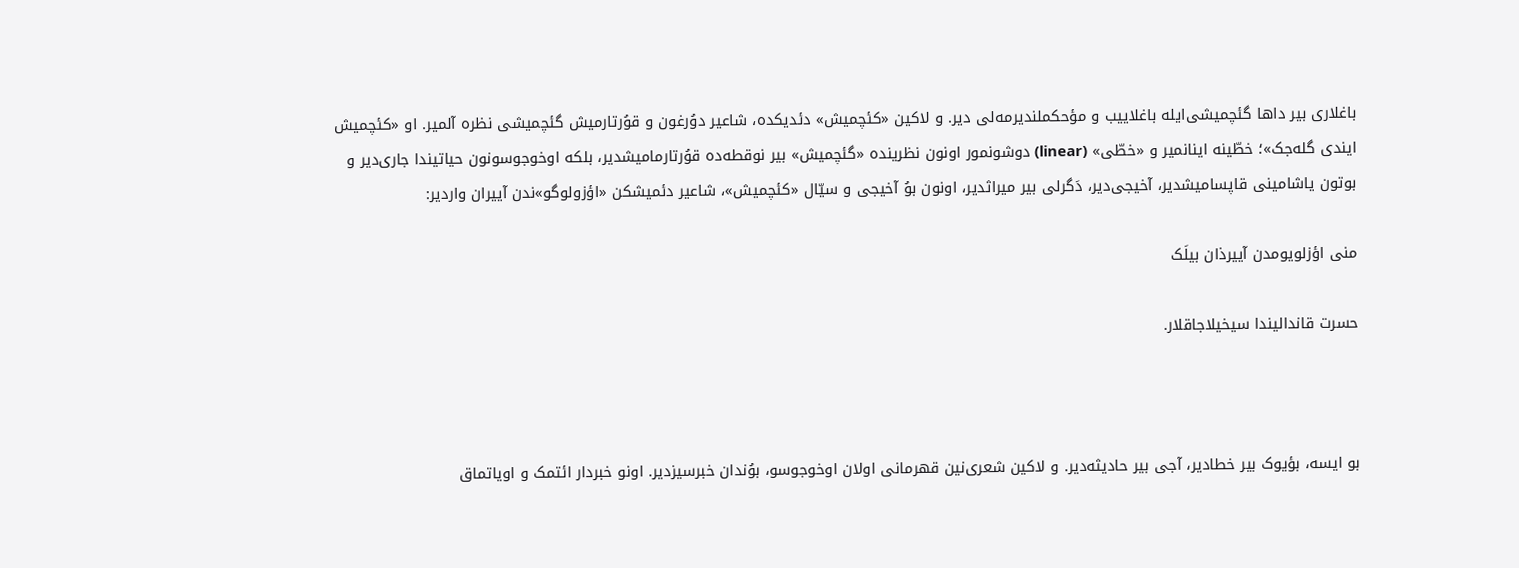باغلاری بیر داها گئچمیشی‌ایله باغلاییب و مؤحکملندیرمه‌لی دیر. و لاکین «کئچمیش» دئدیکده، شاعیر دوُرغون و قوُرتارمیش گئچمیشی نظره آلمیر. او «کئچمیش ایندی گله‌جک»؛ خطّینه اینانمیر و «خطّی» (linear) دوشونمور اونون نظرینده «گئچمیش» بیر نوقطه‌ده قوُرتارمامیشدیر، بلکه اوخوجوسونون حیاتیندا جاری‌دیر و بوتون یاشامینی قاپسامیشدیر، آخیجی‌دیر، دَگرلی بیر میراثدیر، اونون بوُ آخیجی و سیّال «کئچمیش»، شاعیر دئمیشکن «اؤزولوگو»ندن آییران واردیر:

منی اؤزلویومدن آییرذان بیلَک

حسرت قاندالیندا سیخیلاجاقلار.



بو ایسه، بؤیوک بیر خطادیر، آجی بیر حادیثه‌دیر. و لاکین شعری‌نین قهرمانی اولان اوخوجوسو، بوُندان خبرسیزدیر. اونو خبردار ائتمک و اویاتماق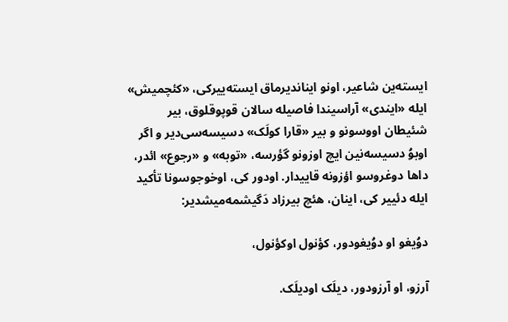ایسته‌ین شاعیر، اونو ایناندیرماق ایسته‌ییرکی، «کئچمیش» ایله «ایندی» آراسیندا فاصیله سالان قوپوقلوق، بیر شئیطان اووسونو و بیر «قارا کولَک» دسیسه‌سی‌دیر و اگر اوبوُ دسیسه‌نین ایچ اوزونو گؤرسه، «توبه» و «رجوع» ائدر، داها دوغروسو اؤزونه قاییدار. اودور کی، اوخوجوسونا تأکید ایله دئییر کی، اینان، هئچ بیرزاد دَگیشمه‌میشدیر:

دوُیغو او دوُیغودور، کؤنول اوکؤنول،

آرزو، او آرزودور، دیلَک اودیلَک.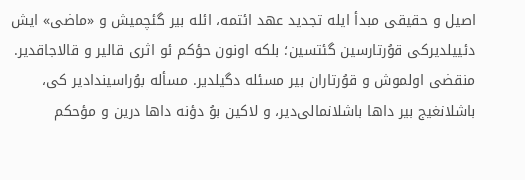اصیل و حقیقی مبدأ ایله تجدید عهد ائتمه، ائله بیر گئچمیش و «ماضی» ایش دئییلدیرکی قوُرتارسین گئتسین؛ بلکه اونون حؤکم ئو اثری قالیر و قالاجاقدیر. منقضی اولموش و قوُرتاران بیر مسئله دگیلدیر. مسأله بوُراسیندادیر کی، باشلانغیج بیر داها باشلانمالی‌دیر، و لاکین بوُ دؤنه داها درین و مؤحکم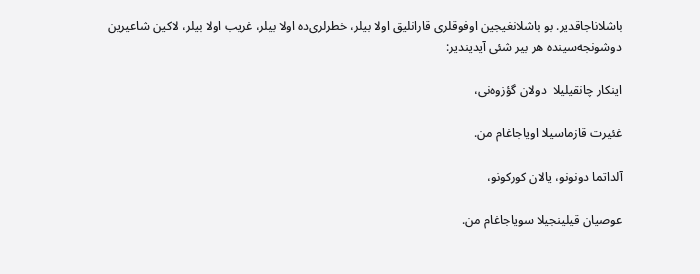باشلاناجاقدیر. بو باشلانغیجین اوفوقلری قارانلیق اولا بیلر، خطرلری‌ده اولا بیلر، غریب اولا بیلر، لاکین شاعیرین دوشونجه‌سینده هر بیر شئی آیدیندیر:

اینکار چانقیلیلا  دولان گؤزوه‌نی،

غئیرت قازماسیلا اویاجاغام من.

آلداتما دونونو، یالان کورکونو،

عوصیان قیلینجیلا سویاجاغام من.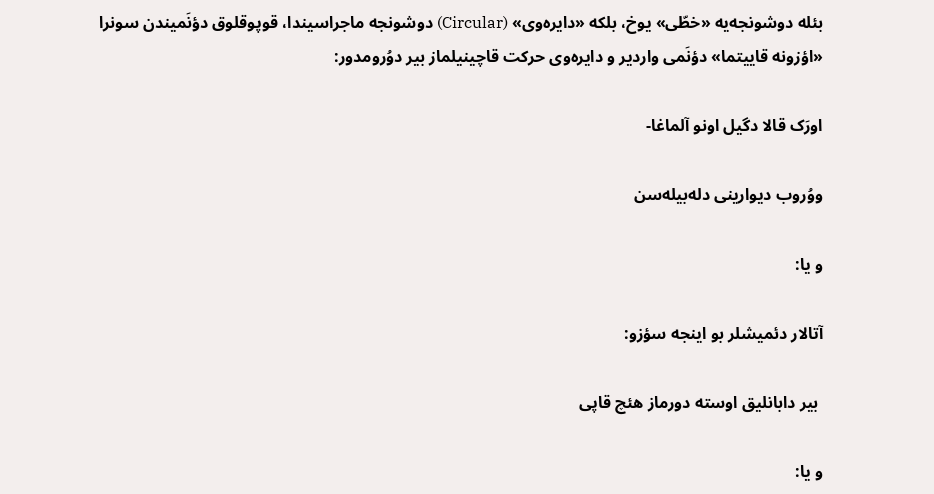بئله دوشونجه‌یه «خطّی» یوخ، بلکه «دایره‌وی» (Circular) دوشونجه ماجراسیندا، قوپوقلوق دؤنَمیندن سونرا «اؤزونه قاییتما» دؤنَمی واردیر و دایره‌وی حرکت قاچینیلماز بیر دوُرومدور:

اورَک قالا دگیل اونو آلماغا-

ووُروب دیوارینی دله‌بیله‌سن

و یا:

آتالار دئمیشلر بو اینجه سؤزو:

 بیر دابانلیق اوسته دورماز هئچ قاپی

و یا: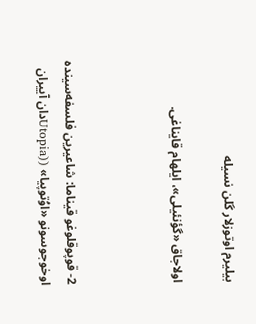بیلیرم اوتوزلار گلن نسیله

اولاجاق «گؤنئیلی»، ایلهام قایناغی.



2- قوپوقلوغو قیناما: شاعیرین فلسفه‌سینده اوخوجوسونو «اوُتوپیا» ((Utopiaدان آییران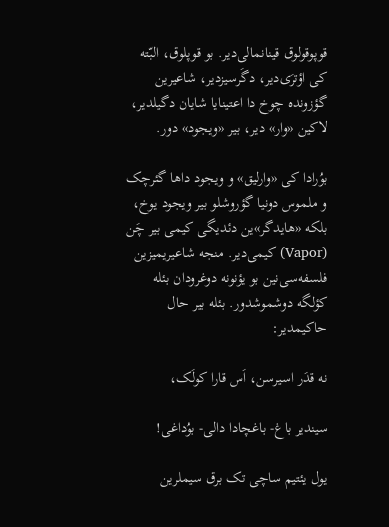قوپوقولوق قینانمالی‌دیر. بو قوپلوق، البّته کی اؤترَی‌دیر، دگَرسیزدیر، شاعیرین گؤزونده چوخ دا اعتینایا شایان دگیلدیر، لاکین «وار» دیر، بیر «ویجود» دور.

بوُرادا کی «وارلیق» و ویجود داها گئرچک و ملموس دونیا گؤروشلو بیر ویجود یوخ، بلکه «هایدگر»ین دئدیگی کیمی بیر چَن (Vapor) کیمی‌دیر. منجه شاعیریمیزین فلسفه‌سی‌نین بو یؤنونه دوغرودان بئله کؤلگه دوشموشدور. بئله بیر حال حاکیمدیر:

نه قدَر اسیرسن، اَس قارا کولَک،

سیندیر باغ- باغچادا دالی- بوُداغی!

یول یئتیم ساچی تک برق سیملرین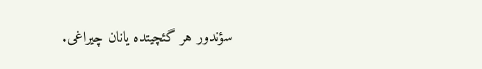سؤندور هر گئچیتده یانان چیراغی.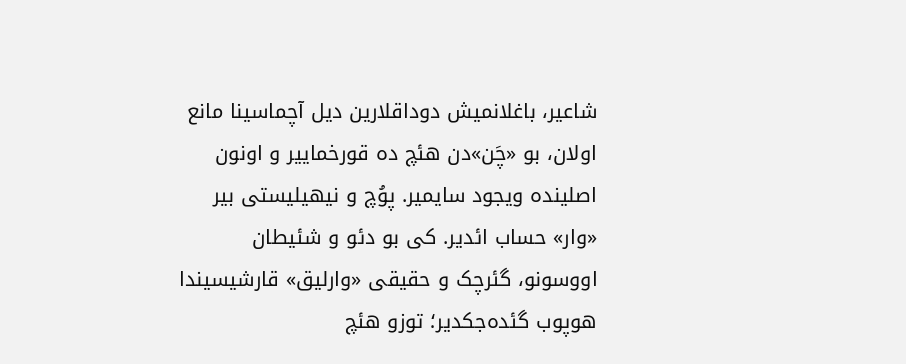شاعیر، باغلانمیش دوداقلارین دیل آچماسینا مانع اولان، بو «چَن»دن هئچ ده قورخماییر و اونون اصلینده ویجود سایمیر. پوُچ و نیهیلیستی بیر «وار» حساب ائدیر. کی بو دئو و شئیطان اووسونو، گئرچک و حقیقی «وارلیق» قارشیسیندا هوپوب گئده‌جکدیر؛ توزو هئچ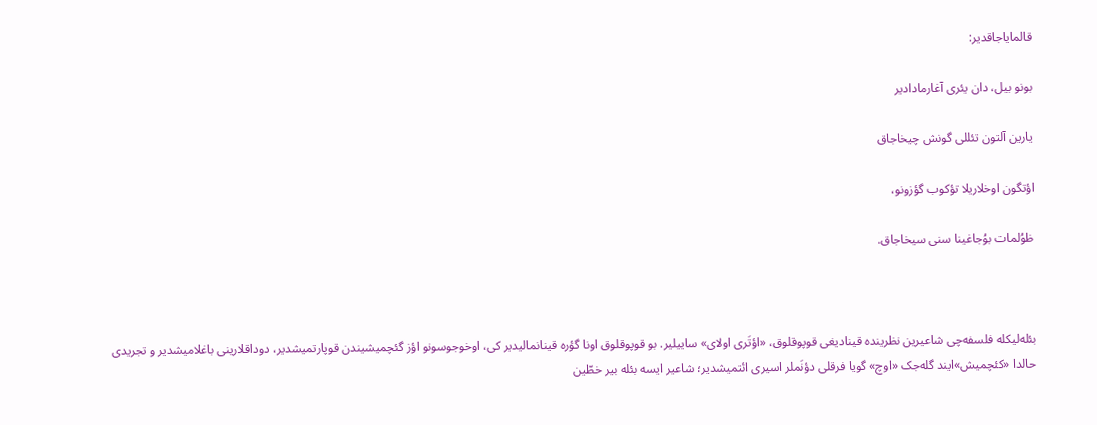قالمایاجاقدیر:

بونو بیل، دان یئری آغارمادادیر

یارین آلتون تئللی گونش چیخاجاق

اؤتگون اوخلاریلا تؤکوب گؤزونو،

ظوُلمات بوُجاغینا سنی سیخاجاق.



بئله‌لیکله فلسفه‌چی شاعیرین نظرینده قینادیغی قوپوقلوق، «اؤتَری اولای» ساییلیر. بو قوپوقلوق اونا گؤره قینانمالیدیر کی، اوخوجوسونو اؤز گئچمیشیندن قوپارتمیشدیر، دوداقلارینی باغلامیشدیر و تجریدی حالدا «کئچمیش»ایند گله‌جک «اوچ» گویا فرقلی دؤنَملر اسیری ائتمیشدیر؛ شاعیر ایسه بئله بیر خطّین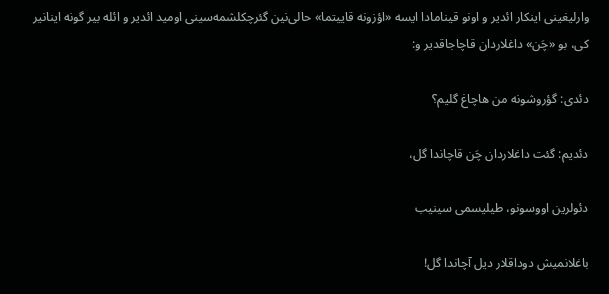وارلیغینی اینکار ائدیر و اونو قینامادا ایسه «اؤزونه قاییتما» حالی‌نین گئرچکلشمه‌سینی اومید ائدیر و ائله بیر گونه اینانیر کی، بو «چَن» داغلاردان قاچاجاقدیر و:

دئدی: گؤروشونه من هاچاغ گلیم؟

دئدیم: گئت داغلاردان چَن قاچاندا گل،

دئولرین اووسونو، طیلیسمی سینیب

باغلانمیش دوداقلار دیل آچاندا گل!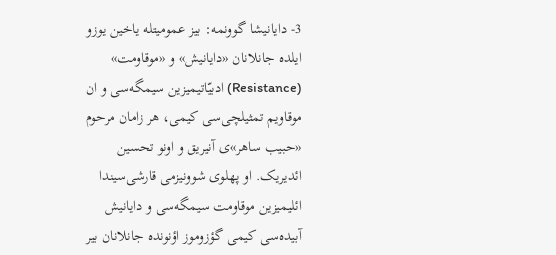3- دایانیشا گوونمه: بیز عمومیتله یاخین یوزو ایلده جانلانان «دایانیش» و «موقاومت» (Resistance) ادبیّاتیمیزین سیمگه‌سی و ان موقاویم تمثیلچی‌سی کیمی، هر زامان مرحوم «حبیب ساهر»ی آنیریق و اونو تحسین ائدیریک. او پهلوی شوونیزمی قارشی‌سیندا ائلیمیزین موقاومت سیمگه‌سی و دایانیش آبیده‌سی کیمی گؤزوموز اؤنونده جانلانان بیر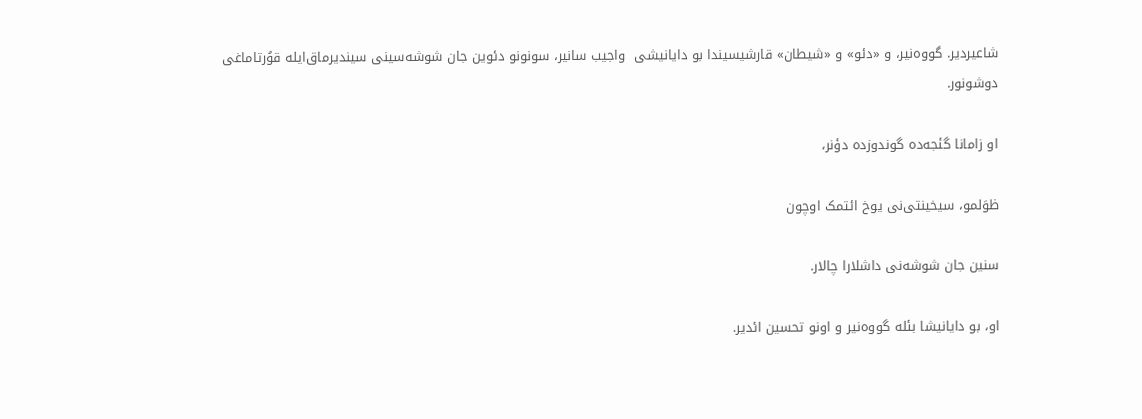شاعیردیر. گووه‌نیر، و «دئو» و «شیطان» قارشیسیندا بو دایانیشی  واجیب سانیر، سونونو دئوین جان شوشه‌سینی سیندیرماق‌ایله قوُرتاماغی دوشونور.

او زامانا گئجه‌ده گوندوزده دؤنر،

ظوَلمو، سیخینتی‌نی یوخ ائتمک اوچون

سنین جان شوشه‌نی داشلارا چالار.

او، بو دایانیشا بئله گووه‌نیر و اونو تحسین ائدیر.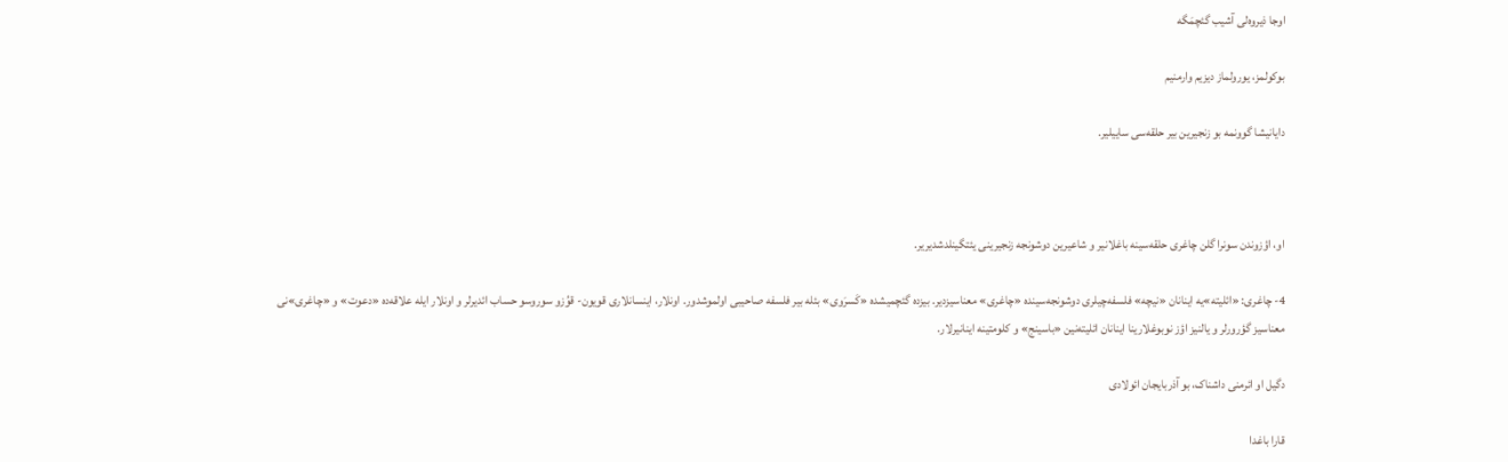اوجا ذیروه‌لی آشیب گئچمَگه

بوکولمز، یورولماز دیزیم وارمنیم

دایانیشا گوونمه‌ بو زنجیرین بیر حلقه‌سی ساییلیر.



او، اؤزوندن سونرا گلن چاغری حلقه‌سینه باغلانیر و شاعیرین دوشونجه زنجیرینی یئتگینلدشدیریر.

4- چاغری: «ائلیته»یه اینانان «نیچه» فلسفه‌چیلری دوشونجه‌سینده «چاغری» معناسیزدیر. بیزده گئچمیشده «کَسرَوی» بئله بیر فلسفه صاحیبی اولموشدور. اونلار، اینسانلاری قویون- قوُزو سوروسو حساب ائدیرلر و اونلار ایله علاقه‌ده «دعوت» و «چاغری»نی معناسیز گؤرورلر و یالنیز اؤز نوبوغلارینا اینانان ائلیته‌نین «باسینج» و کلومتینه اینانیرلار.

دگیل او ائرمنی داشناک، بو آذربایجان ائولادی

قارا باغدا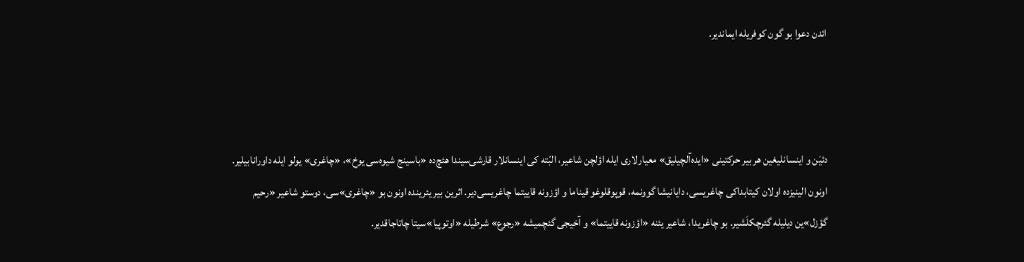ائدن دعوا بو گون کوفریله ایماندیر.



دئیَن و اینسانلیغین هر بیر حرکتینی «ایده‌آلچیلیق» معیارلاری ایله اؤلچن شاعیر، البّته کی اینسانلار قارشی‌سیندا هئچ‌ده «باسینج شیوه‌سی یوخ»، «چاغری» یولو ایله داورانابیلیر. اونون الینیزده اولان کیتابداکی چاغریسی، دایانیشا گوونمه، قوپوقلوغو قیناما و اؤزونه قاییتما چاغریسی‌دیر. اثرین بیر یئرینده اونون بو «چاغری»سی، دوستو شاعیر «رحیم گؤزل»ین دیلیله گئرچکلَشیر. بو چاغریدا، شاعیر یئنه «اؤزونه قاییتما» و آخیجی گئچمیشه «رجوع» شرطیله «اوتوپیا»سیتا چاتاجاقدیر.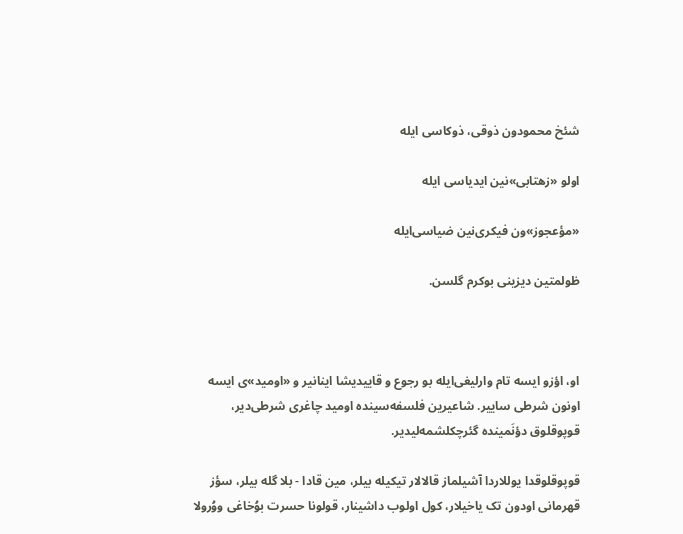شئخ محمودون ذوقی، ذوکاسی ایله

اولو «زهتابی»نین ایدیاسی ایله

«مؤعجوز»ون فیکری‌نین ضیاسی‌ایله

ظولمتین دیزینی بوکرم گلسن.



او، اؤزو ایسه تام وارلیغی‌ایله بو رجوع و قاییدیشا اینانیر و «اومید»ی ایسه اونون شرطی ساییر. شاعیرین فلسفه‌سینده اومید چاغری شرطی‌دیر، قوپوقلوق دؤنَمینده گئرچکلشمه‌لیدیر.

قوپوقلوقدا یوللاردا آشیلماز قالالار تیکیله بیلر، مین قادا - بلا گله بیلر، سؤز قهرمانی اودون تک یاخیلار، کول اولوب داشینار، قولونا حسرت بوُخاغی ووُرولا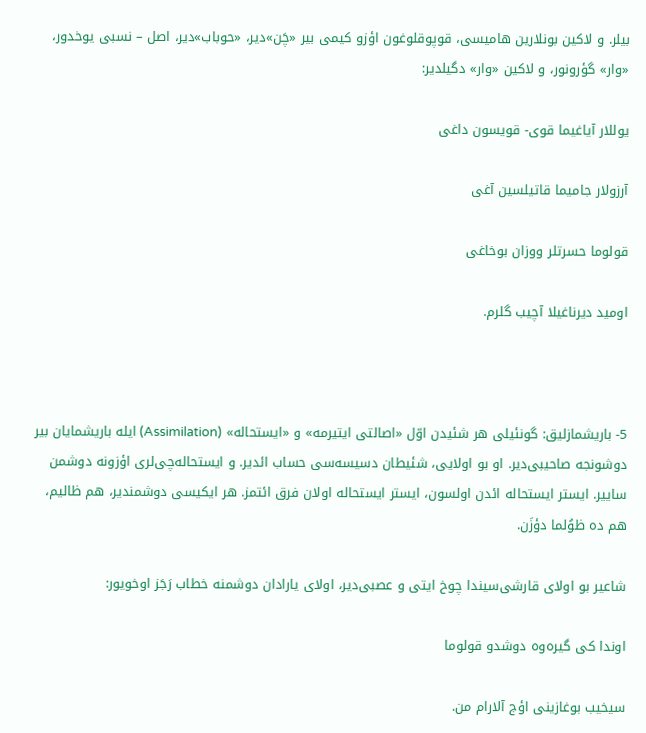بیلر. و لاکین بونلارین هامیسی، قوپوقلوغون اؤزو کیمی بیر «چَن»دیر، «حوباب»دیر، اصل – نسبی یوخدور، «وار» گؤرونور، و لاکین «وار» دگیلدیر:

یوللار آیاغیما قوی- قویسون داغی

آرزولار جامیما قاتیلسین آغی

قولوما حسرتلر ووزان بوخاغی

اومید دیرناغیلا آچیب گلرم.



5- باریشمازلیق: گونئیلی هر شئیدن اوّل «اصالتی ایتیرمه» و «ایستحاله» (Assimilation) ایله باریشمایان بیر دوشونجه صاحیبی‌دیر. او بو اولایی، شئیطان دسیسه‌سی حساب ائدیر. و ایستحاله‌چی‌لری اؤزونه دوشمن ساییر. ایستر ایستحاله ائدن اولسون، ایستر ایستحاله اولان فرق ائتمز. هر ایکیسی دوشمندیر، هم ظالیم، هم ده ظوُلما دؤزَن.

شاعیر بو اولای قارشی‌سیندا چوخ ایتی و عصبی‌دیر، اولای یارادان دوشمنه خطاب رَجَز اوخویور:

اوندا کی گیره‌وه دوشدو قولوما

سیخیب بوغازینی اؤج آلارام من.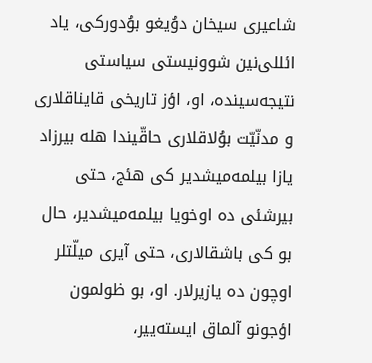شاعیری سیخان دوُیغو بوُدورکی، یاد ائللی‌نین شوونیستی سیاستی نتیجه‌سینده، او، اؤز تاریخی قایناقلاری و مدنّیّت بوُلاقلاری حاقّیندا هله بیرزاد یازا بیلمه‌میشدیر کی هئج، حتی بیرشئی ده اوخویا بیلمه‌میشدیر، حال بو کی باشقالاری، حتی آیری میلّتلر اوچون ده یازیرلار. او، بو ظولمون اؤجونو آلماق ایسته‌ییر،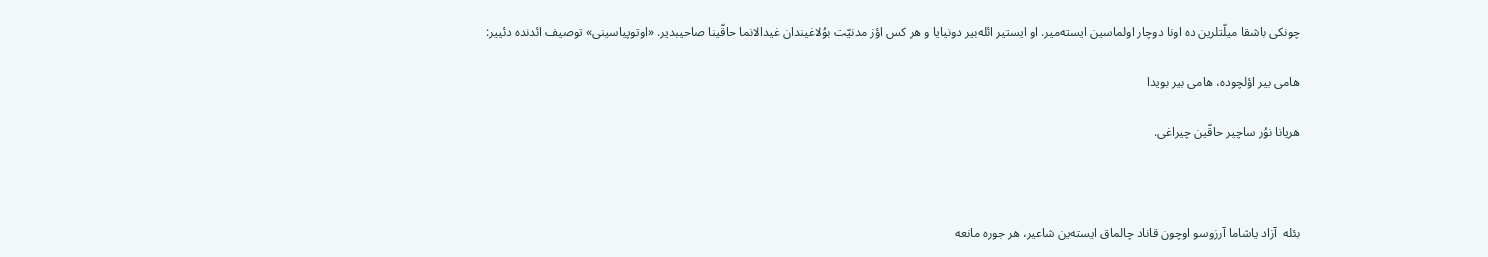چونکی باشقا میلّتلرین ده اونا دوچار اولماسین ایسته‌میر. او ایستیر ائله‌بیر دونیایا و هر کس اؤز مدنیّت بوُلاغیندان غیدالانما حاقّینا صاحیبدیر. «اوتوپیاسینی» توصیف ائدنده دئییر:

هامی بیر اؤلچوده، هامی بیر بویدا

هریانا نوُر ساچیر حاقّین چیراغی.



بئله  آزاد یاشاما آرزوسو اوچون قاناد چالماق ایسته‌ین شاعیر، هر جوره مانعه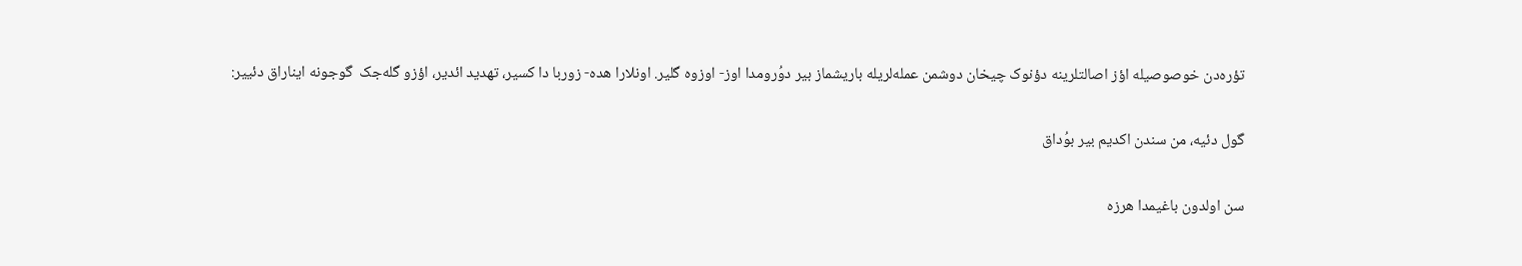تؤره‌دن خوصوصیله اؤز اصالتلرینه دؤنوک چیخان دوشمن عمله‌لریله باریشماز بیر دوُرومدا اوز- اوزوه گلیر. اونلارا هده- زوربا دا کسیر، تهدید ائدیر، اؤزو گله‌جک  گوجونه ایناراق دئییر:

گول دئیه، من سندن اکدیم بیر بوُداق

سن اولدون باغیمدا هرزه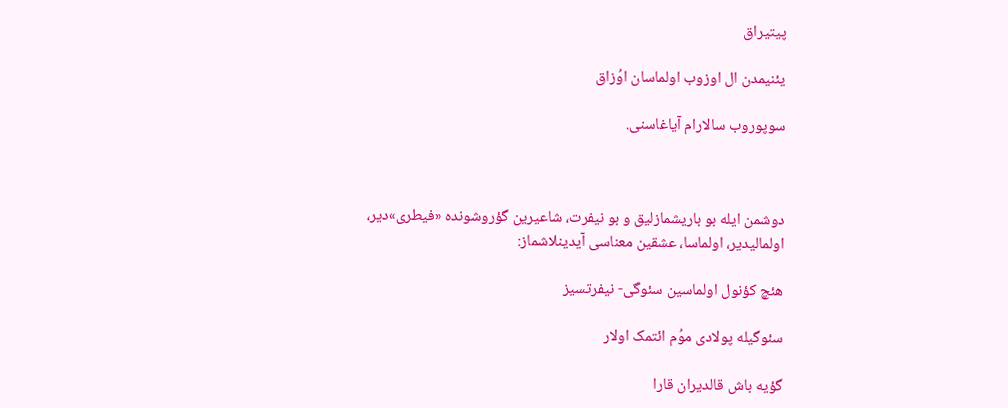پیتیراق

یئنیمدن ال اوزوب اولماسان اوُزاق

سوپوروب سالارام آیاغاسنی.



دوشمن ایله بو باریشمازلیق و بو نیفرت، شاعیرین گؤروشونده «فیطری»دیر، اولمالیدیر، اولماسا، عشقین معناسی آیدینلاشماز:

هئچ کؤنول اولماسین سئوگی- نیفرتسیز

سئوگیله پولادی موُم ائتمک اولار

گؤیه باش قالدیران قارا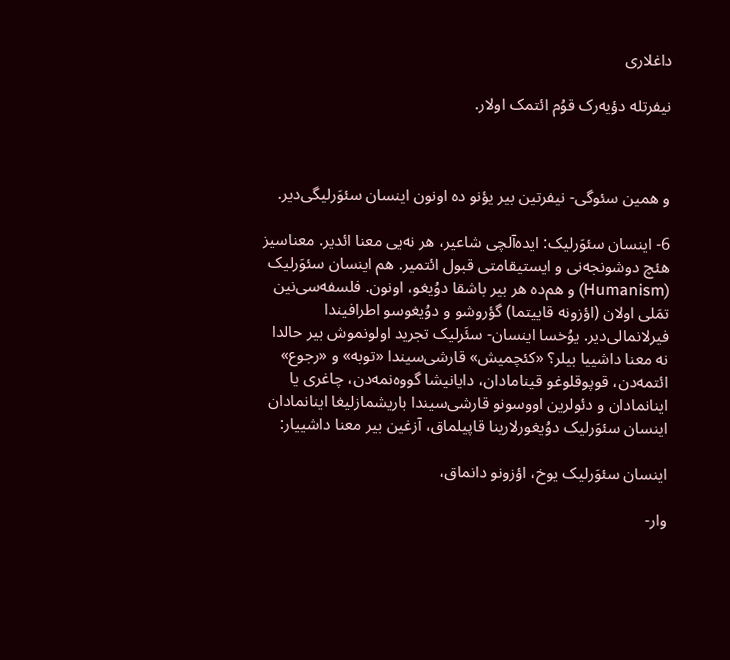داغلاری

نیفرتله دؤیه‌رک قوُم ائتمک اولار.



و همین سئوگی- نیفرتین بیر یؤنو ده اونون اینسان سئوَرلیگی‌دیر.

6- اینسان سئوَرلیک: ایده‌آلچی شاعیر، هر نه‌یی معنا ائدیر. معناسیز هئچ دوشونجه‌نی و ایستیقامتی قبول ائتمیر. هم اینسان سئوَرلیک (Humanism) و هم‌ده هر بیر باشقا دوُیغو، اونون. فلسفه‌سی‌نین تمَلی اولان (اؤزونه قاییتما) گؤروشو و دوُیغوسو اطرافیندا فیرلانمالی‌دیر. یوُخسا اینسان- سئَرلیک تجرید اولونموش بیر حالدا نه معنا داشییا بیلر؟ «کئچمیش» قارشی‌سیندا «توبه» و «رجوع» ائتمه‌دن، قوپوقلوغو قینامادان، دایانیشا گووه‌نمه‌دن، چاغری یا اینانمادان و دئولرین اووسونو قارشی‌سیندا باریشمازلیغا اینانمادان اینسان سئوَرلیک دوُیغورلارینا قاپیلماق، آزغین بیر معنا داشییار:

اینسان سئوَرلیک یوخ، اؤزونو دانماق،

وار-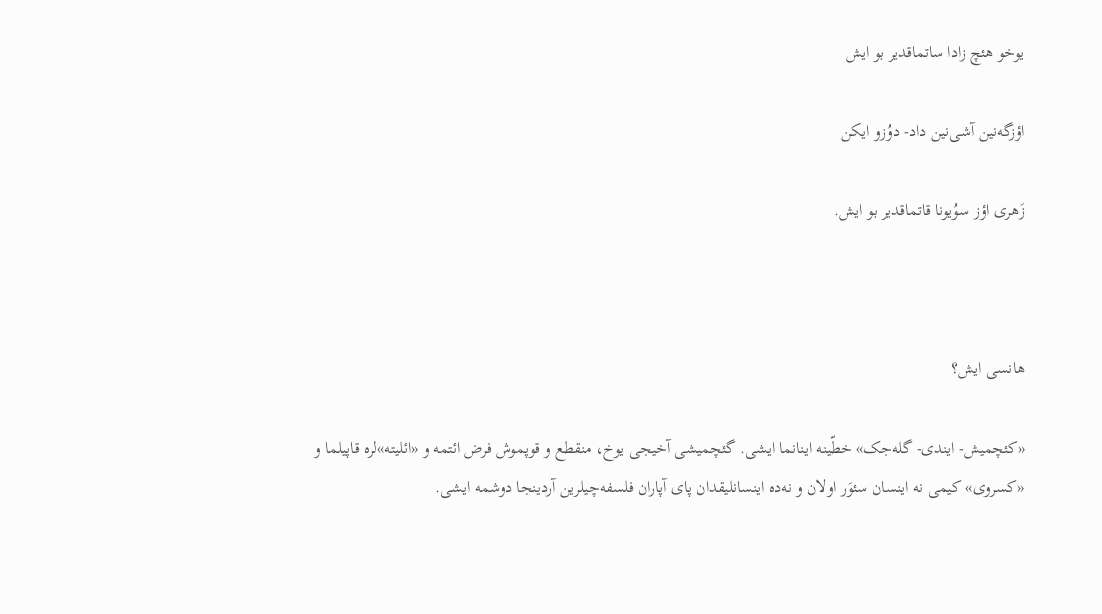یوخو هئچ زادا ساتماقدیر بو ایش

اؤزگه‌نین آشی‌نین داد- دوُزو ایکن

زَهری اؤز سوُیونا قاتماقدیر بو ایش.



هانسی ایش؟

«کئچمیش- ایندی- گله‌جک» خطّینه اینانما ایشی. گئچمیشی آخیجی یوخ، منقطع و قوپموش فرض ائتمه و «ائلیته»لره قاپیلما و «کسروی» کیمی نه اینسان سئوَر اولان و نه‌ده اینسانلیقدان پای آپاران فلسفه‌چیلرین آردینجا دوشمه ایشی.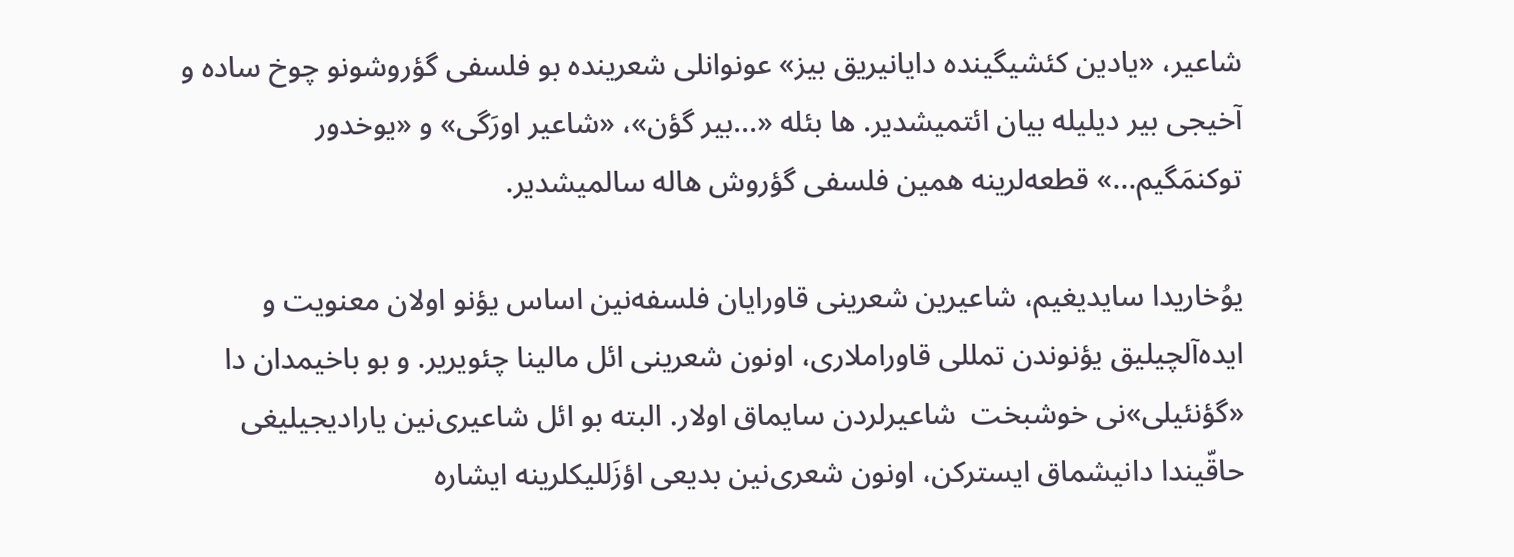شاعیر، «یادین کئشیگینده دایانیریق بیز» عونوانلی شعرینده بو فلسفی گؤروشونو چوخ ساده و آخیجی بیر دیلیله بیان ائتمیشدیر. ها بئله «...بیر گؤن»، «شاعیر اورَگی» و «یوخدور توکنمَگیم...» قطعه‌لرینه همین فلسفی گؤروش هاله سالمیشدیر.

یوُخاریدا سایدیغیم، شاعیرین شعرینی قاورایان فلسفه‌نین اساس یؤنو اولان معنویت و ایده‌آلچیلیق یؤنوندن تمللی قاوراملاری، اونون شعرینی ائل مالینا چئویریر. و بو باخیمدان دا «گؤنئیلی»نی خوشبخت  شاعیرلردن سایماق اولار. البته بو ائل شاعیری‌نین یارادیجیلیغی حاقّیندا دانیشماق ایسترکن، اونون شعری‌نین بدیعی اؤزَللیکلرینه ایشاره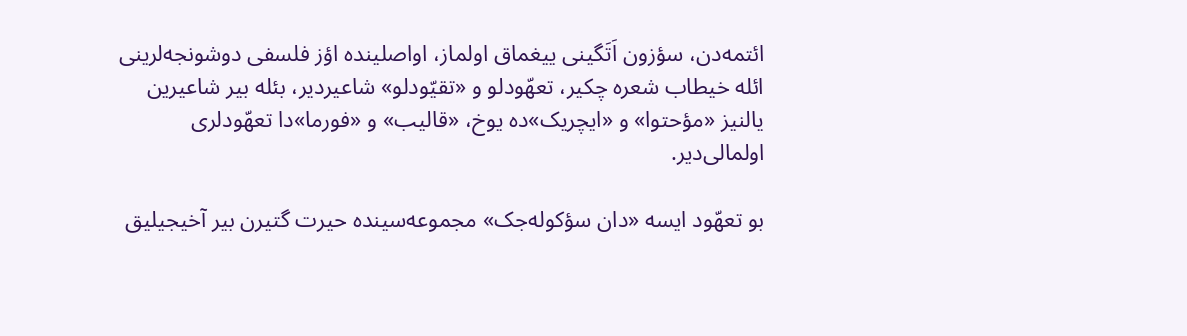ائتمه‌دن، سؤزون اَتَگینی ییغماق اولماز، اواصلینده اؤز فلسفی دوشونجه‌لرینی ائله خیطاب شعره چکیر، تعهّودلو و «تقیّودلو» شاعیردیر، بئله بیر شاعیرین یالنیز «مؤحتوا» و «ایچریک»ده یوخ، «قالیب» و «فورما»دا تعهّودلری اولمالی‌دیر.

بو تعهّود ایسه «دان سؤکوله‌جک» مجموعه‌سینده حیرت گتیرن بیر آخیجیلیق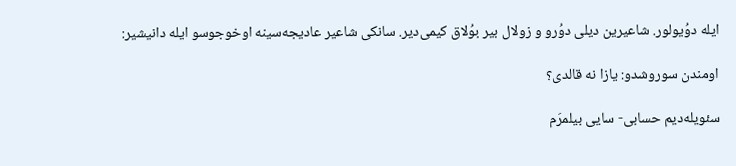ایله دوُیولور. شاعیرین دیلی دوُرو و زولال بیر بوُلاق کیمی‌دیر. سانکی شاعیر عادیجه‌سینه اوخوجوسو ایله دانیشیر:

اومندن سوروشدو: یازا نه قالدی؟

سئویله‌دیم حسابی- سایی بیلمرَم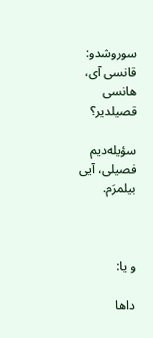سوروشدو: قانسی آی، هانسی قصیلدیر؟

سؤیله‌دیم فصیلی، آیی بیلمرَم.



و یا:

داها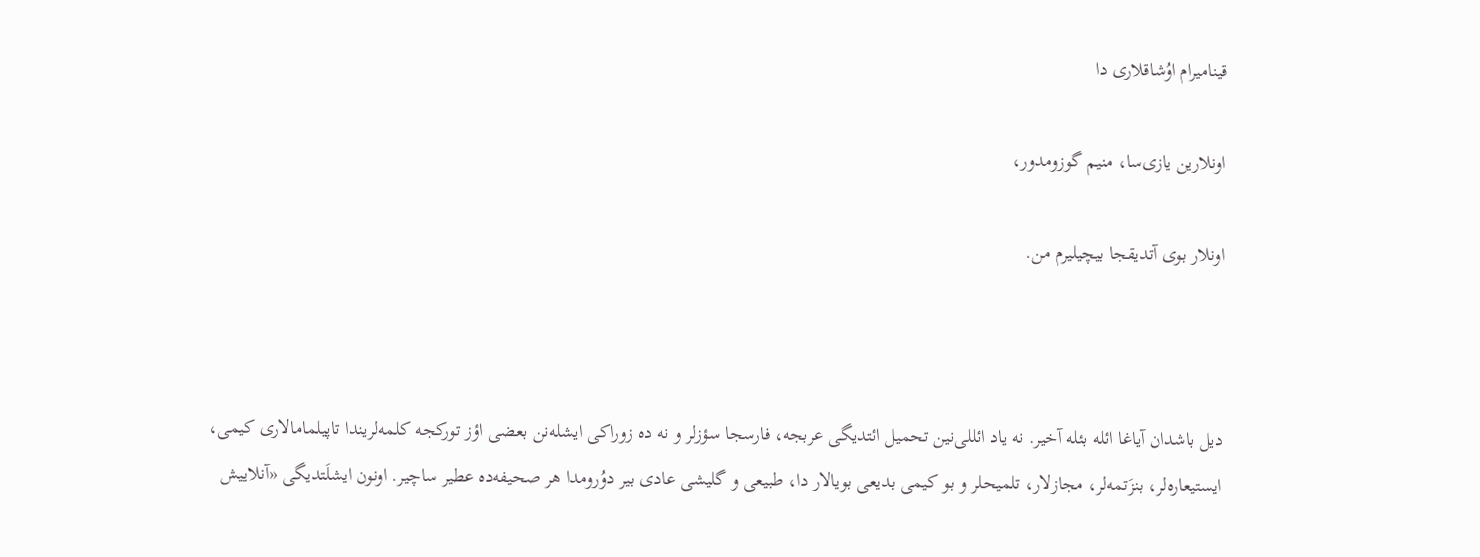قینامیرام اوُشاقلاری دا

اونلارین یازی‌سا، منیم گوزومدور،

اونلار بوی آتدیقجا بیچیلیرم من.



دیل باشدان آیاغا ائله بئله آخیر. نه یاد ائللی‌نین تحمیل ائتدیگی عربجه، فارسجا سؤزلر و نه ده زوراکی ایشله‌نن بعضی اؤز تورکجه کلمه‌لریندا تاپیلمامالاری کیمی، ایستیعاره‌لر، بنزَتمه‌لر، مجازلار، تلمیحلر و بو کیمی بدیعی بویالار دا، طبیعی و گلیشی عادی بیر دوُرومدا هر صحیفه‌ده عطیر ساچیر. اونون ایشلَتدیگی «آنلاییش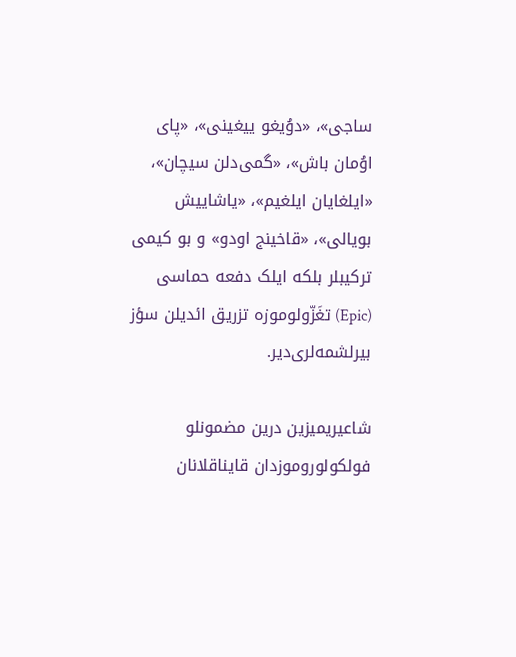ساجی»، «دوُیغو ییغینی»، «پای اوُمان باش»، «گمی‌دلن سیچان»، «ایلغایان ایلغیم»، «یاشاییش بویالی»، «قاخینج اودو» و بو کیمی ترکیبلر بلکه ایلک دفعه حماسی (Epic) تغَزّولوموزه تزریق ائدیلن سؤز بیرلشمه‌لری‌دیر.

شاعیریمیزین درین مضمونلو فولکولوروموزدان قایناقلانان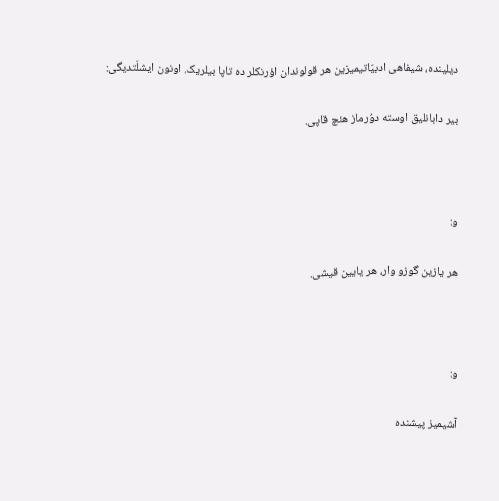دیلینده، شیفاهی ادبیّاتیمیزین هر قولوندان اؤرنکلر ده تاپا بیلریک. اونون ایشلَتدیگی:

بیر دابانلیق اوسته دوُرماز هئچ قاپی.



و:

هر یازین گوزو وار، هر یایین قیشی.



و:

آشیمیز پیشنده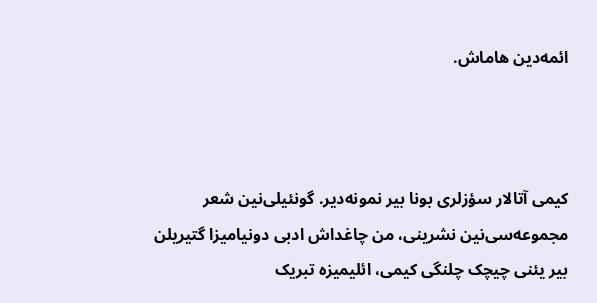ائمه‌دین هاماش.



کیمی آتالار سؤزلری بونا بیر نمونه‌دیر. گونئیلی‌نین شعر مجموعه‌سی‌نین نشرینی، من چاغداش ادبی دونیامیزا گتیریلن بیر یئنی چیچک چلنگی کیمی، ائلیمیزه تبریک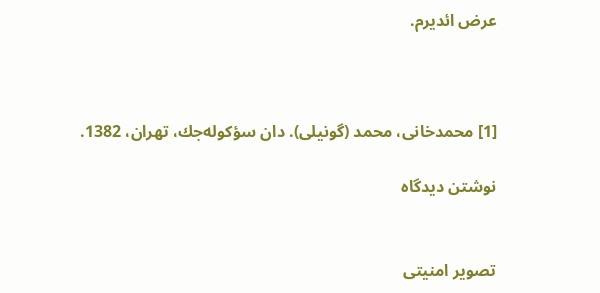عرض ائدیرم.



[1] محمدخانی، محمد (گونیلی). دان سؤكوله‌جك، تهران، 1382.

نوشتن دیدگاه


تصویر امنیتی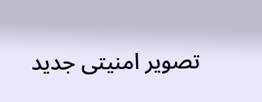تصویر امنیتی جدید